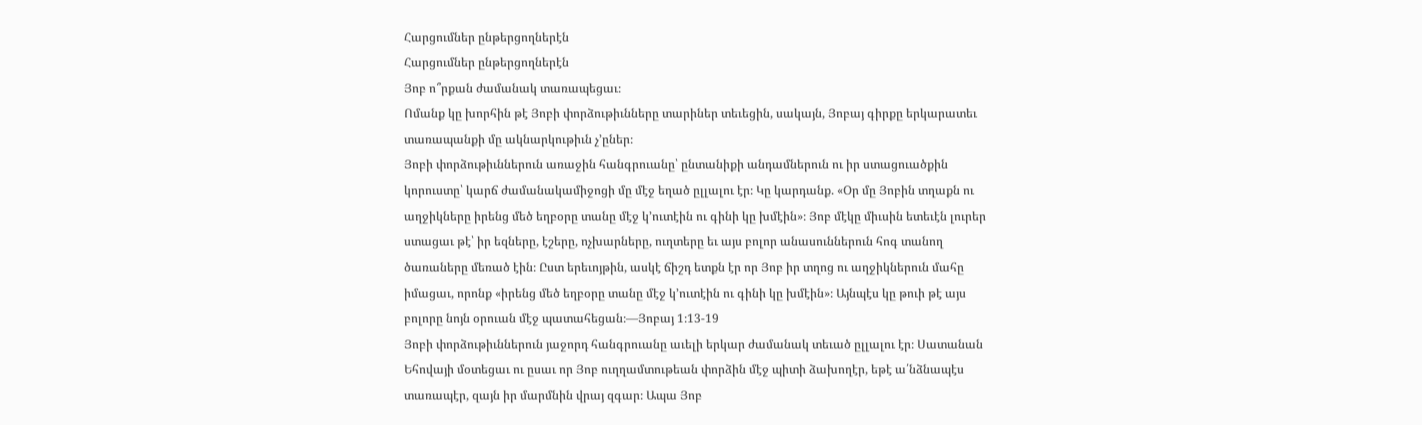Հարցումներ ընթերցողներէն
Հարցումներ ընթերցողներէն
Յոբ ո՞րքան ժամանակ տառապեցաւ։
Ոմանք կը խորհին թէ Յոբի փորձութիւնները տարիներ տեւեցին, սակայն, Յոբայ գիրքը երկարատեւ տառապանքի մը ակնարկութիւն չ’ըներ։
Յոբի փորձութիւններուն առաջին հանգրուանը՝ ընտանիքի անդամներուն ու իր ստացուածքին կորուստը՝ կարճ ժամանակամիջոցի մը մէջ եղած ըլլալու էր։ Կը կարդանք. «Օր մը Յոբին տղաքն ու աղջիկները իրենց մեծ եղբօրը տանը մէջ կ’ուտէին ու գինի կը խմէին»։ Յոբ մէկը միւսին ետեւէն լուրեր ստացաւ թէ՝ իր եզները, էշերը, ոչխարները, ուղտերը եւ այս բոլոր անասուններուն հոգ տանող ծառաները մեռած էին։ Ըստ երեւոյթին, ասկէ ճիշդ ետքն էր որ Յոբ իր տղոց ու աղջիկներուն մահը իմացաւ, որոնք «իրենց մեծ եղբօրը տանը մէջ կ’ուտէին ու գինի կը խմէին»։ Այնպէս կը թուի թէ այս բոլորը նոյն օրուան մէջ պատահեցան։—Յոբայ 1։13-19
Յոբի փորձութիւններուն յաջորդ հանգրուանը աւելի երկար ժամանակ տեւած ըլլալու էր։ Սատանան Եհովայի մօտեցաւ ու ըսաւ որ Յոբ ուղղամտութեան փորձին մէջ պիտի ձախողէր, եթէ ա՛նձնապէս տառապէր, զայն իր մարմնին վրայ զգար։ Ապա Յոբ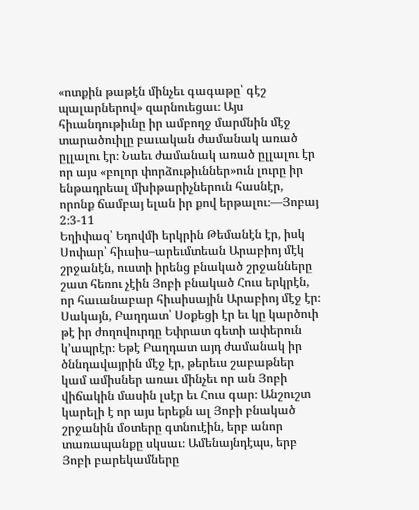«ոտքին թաթէն մինչեւ գագաթը՝ գէշ պալարներով» զարնուեցաւ։ Այս հիւանդութիւնը իր ամբողջ մարմնին մէջ տարածուիլը բաւական ժամանակ առած ըլլալու էր։ Նաեւ ժամանակ առած ըլլալու էր որ այս «բոլոր փորձութիւններ»ուն լուրը իր ենթադրեալ մխիթարիչներուն հասնէր, որոնք ճամբայ ելան իր քով երթալու։—Յոբայ 2։3-11
Եղիփազ՝ Եդովմի երկրին Թեմանէն էր, իսկ Սոփար՝ հիւսիս–արեւմտեան Արաբիոյ մէկ շրջանէն, ուստի իրենց բնակած շրջանները շատ հեռու չէին Յոբի բնակած Հուս երկրէն, որ հաւանաբար հիւսիսային Արաբիոյ մէջ էր։ Սակայն, Բաղդատ՝ Սօքեցի էր եւ կը կարծուի թէ իր ժողովուրդը Եփրատ գետի ափերուն կ’ապրէր։ Եթէ Բաղդատ այդ ժամանակ իր ծննդավայրին մէջ էր, թերեւս շաբաթներ կամ ամիսներ առաւ մինչեւ որ ան Յոբի վիճակին մասին լսէր եւ Հուս գար։ Անշուշտ կարելի է որ այս երեքն ալ Յոբի բնակած շրջանին մօտերը գտնուէին, երբ անոր տառապանքը սկսաւ։ Ամենայնդէպս, երբ Յոբի բարեկամները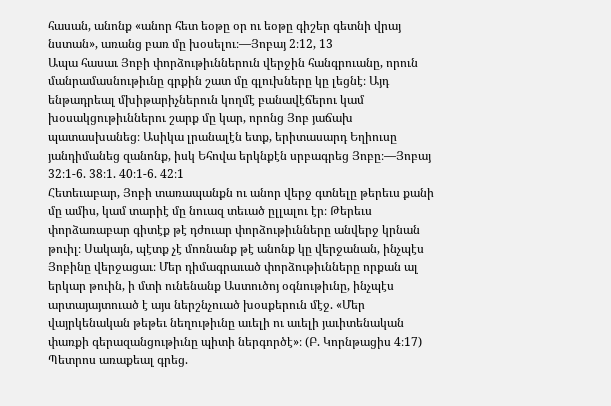հասան, անոնք «անոր հետ եօթը օր ու եօթը գիշեր գետնի վրայ նստան», առանց բառ մը խօսելու։—Յոբայ 2։12, 13
Ապա հասաւ Յոբի փորձութիւններուն վերջին հանգրուանը, որուն մանրամասնութիւնը գրքին շատ մը գլուխները կը լեցնէ։ Այդ ենթադրեալ մխիթարիչներուն կողմէ բանավէճերու կամ խօսակցութիւններու շարք մը կար, որոնց Յոբ յաճախ պատասխանեց։ Ասիկա լրանալէն ետք, երիտասարդ Եղիուսը յանդիմանեց զանոնք, իսկ Եհովա երկնքէն սրբագրեց Յոբը։—Յոբայ 32։1-6. 38։1. 40։1-6. 42։1
Հետեւաբար, Յոբի տառապանքն ու անոր վերջ գտնելը թերեւս քանի մը ամիս, կամ տարիէ մը նուազ տեւած ըլլալու էր։ Թերեւս փորձառաբար գիտէք թէ դժուար փորձութիւնները անվերջ կրնան թուիլ։ Սակայն, պէտք չէ մոռնանք թէ անոնք կը վերջանան, ինչպէս Յոբինը վերջացաւ։ Մեր դիմագրաւած փորձութիւնները որքան ալ երկար թուին, ի մտի ունենանք Աստուծոյ օգնութիւնը, ինչպէս արտայայտուած է այս ներշնչուած խօսքերուն մէջ. «Մեր վայրկենական թեթեւ նեղութիւնը աւելի ու աւելի յաւիտենական փառքի գերազանցութիւնը պիտի ներգործէ»։ (Բ. Կորնթացիս 4։17) Պետրոս առաքեալ գրեց.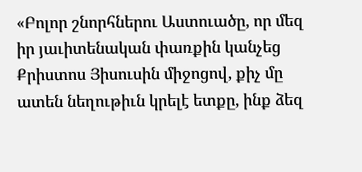«Բոլոր շնորհներու Աստուածը, որ մեզ իր յաւիտենական փառքին կանչեց Քրիստոս Յիսուսին միջոցով, քիչ մը ատեն նեղութիւն կրելէ ետքը, ինք ձեզ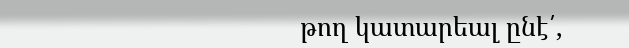թող կատարեալ ընէ՛,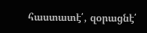հաստատէ՛, զօրացնէ՛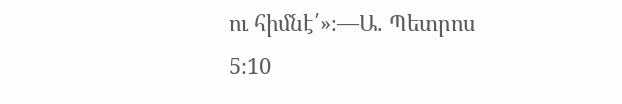ու հիմնէ՛»։—Ա. Պետրոս 5։10